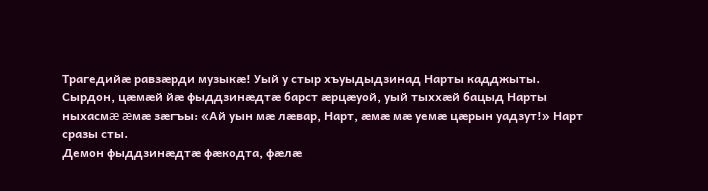Трагедийæ равзæрди музыкæ! Уый у стыр хъуыдыдзинад Нарты кадджыты. Сырдон, цæмæй йæ фыддзинæдтæ барст æрцæуой, уый тыххæй бацыд Нарты ныхасмæ æмæ зæгъы: «Ай уын мæ лæвар, Нарт, æмæ мæ уемæ цæрын уадзут!» Нарт сразы сты.
Демон фыддзинæдтæ фæкодта, фæлæ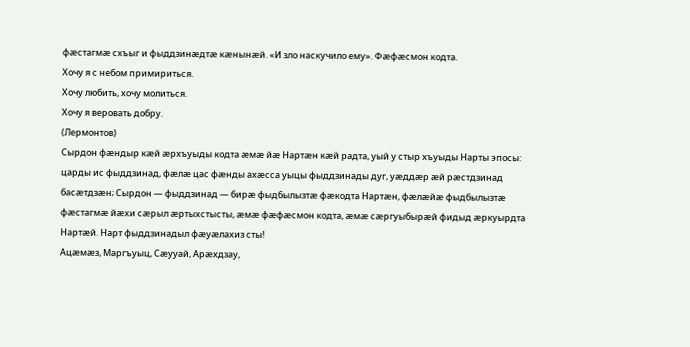фæстагмæ схъыг и фыддзинæдтæ кæнынæй. «И зло наскучило ему». Фæфæсмон кодта.
Хочу я с небом примириться.
Хочу любить, хочу молиться.
Хочу я веровать добру.
(Лермонтов)
Сырдон фæндыр кæй æрхъуыды кодта æмæ йæ Нартæн кæй радта, уый у стыр хъуыды Нарты эпосы: царды ис фыддзинад, фæлæ цас фæнды ахæсса уыцы фыддзинады дуг, уæддæр æй рæстдзинад басæтдзæн; Сырдон — фыддзинад — бирæ фыдбылызтæ фæкодта Нартæн, фæлæйæ фыдбылызтæ фæстагмæ йæхи сæрыл æртыхстысты, æмæ фæфæсмон кодта, æмæ сæргуыбырæй фидыд æркуырдта Нартæй. Нарт фыддзинадыл фæуæлахиз сты!
Ацæмæз, Маргъуыц, Сæууай, Арæхдзау,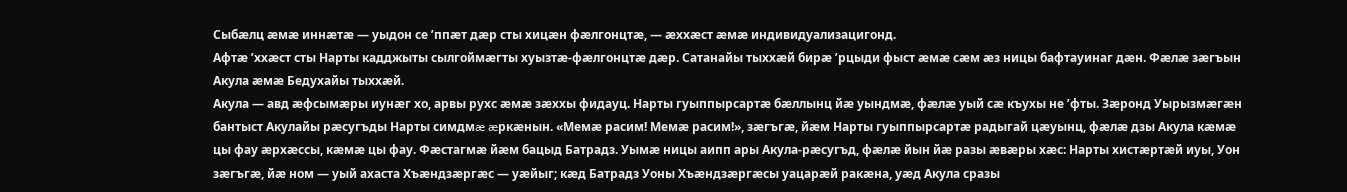Сыбæлц æмæ иннæтæ — уыдон се ’ппæт дæр сты хицæн фæлгонцтæ, — æххæст æмæ индивидуализацигонд.
Афтæ ’ххæст сты Нарты кадджыты сылгоймæгты хуызтæ-фæлгонцтæ дæр. Сатанайы тыххæй бирæ ’рцыди фыст æмæ сæм æз ницы бафтауинаг дæн. Фæлæ зæгъын Акула æмæ Бедухайы тыххæй.
Акула — авд æфсымæры иунæг хо, арвы рухс æмæ зæххы фидауц. Нарты гуыппырсартæ бæллынц йæ уындмæ, фæлæ уый сæ къухы не ’фты. Зæронд Уырызмæгæн бантыст Акулайы рæсугъды Нарты симдмæ æркæнын. «Мемæ расим! Мемæ расим!», зæгъгæ, йæм Нарты гуыппырсартæ радыгай цæуынц, фæлæ дзы Акула кæмæ цы фау æрхæссы, кæмæ цы фау. Фæстагмæ йæм бацыд Батрадз. Уымæ ницы аипп ары Акула-рæсугъд, фæлæ йын йæ разы æвæры хæс: Нарты хистæртæй иуы, Уон зæгъгæ, йæ ном — уый ахаста Хъæндзæргæс — уæйыг; кæд Батрадз Уоны Хъæндзæргæсы уацарæй ракæна, уæд Акула сразы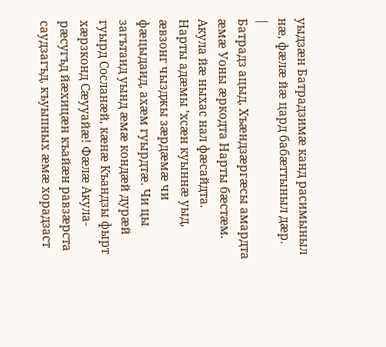уыдзæн Батрадзимæ канд расимыныл нæ, фæлæ йæ цард бабæттыныл дæр.
|
Батрадз ацыд, Хъæндзæргæсы амардта æмæ Уоны æркодта Нарты бæстæм. Акула йæ ныхас нал фæсайдта.
Нарты адæмы ’хсæн куыннæ уыд, æвзонг чызджы зæрдæмæ чи фæцыдаид, ахæм гуырдтæ. Чи цы загътаид уынд æмæ кондæй дурæй гуырд Сосланæй, кæнæ Къандзы фырт хæрзконд Сæууайæ! Фæлæ Акула-рæсугъд йæхицæн къайæн равзæрста саудзагъд, къуыпных æмæ хорадзаст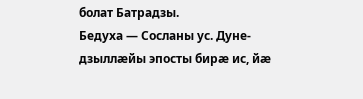болат Батрадзы.
Бедуха — Сосланы ус. Дуне-дзыллæйы эпосты бирæ ис, йæ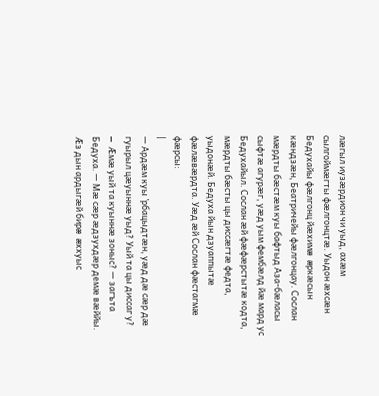лæгыл иузæрдион чи уыд, ахæм сылгоймæгты фæлгонцтæ. Уыдон æхсæн Бедухайы фæлгонц йæхимæ æркæсын кæндзæн, Беатричейы фæлгонцау. Сослан мæрдты бæстæм куы бафтыд Аза-бæласы сыфтæ агурæг, уæд уым фембæлд йæ мард ус Бедухайыл. Сослан æй фæфæрстытæ кодта, мæрдты бæсты цы диссæгтæ федта, уыдонæй. Бедуха йын дзуаппытæ фæлæвæрдта. Уæд æй Сослан фæстагмæ фæрсы:
|
— Ардæм куы ’рбацыдтæн, уæд дæ сæр дæ гуырыл цæуыннæ уыд? Уый та цы диссаг у?
— Æмæ уый та куыннæ зоныс? — загъта Бедуха. — Мæ сæр æдзухдæр демæ вæййы. Æз дын ардыгæй бирæ æххуыс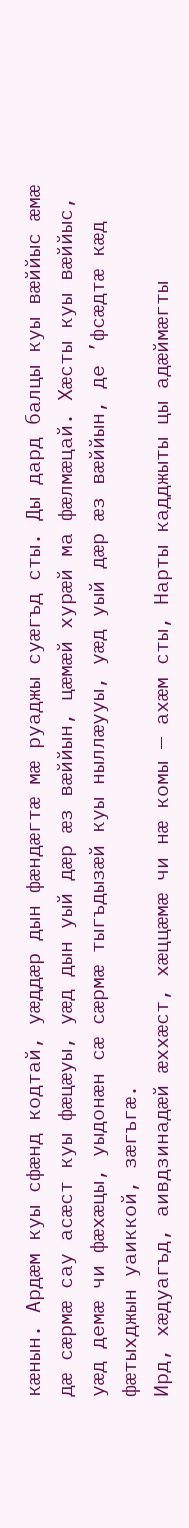кæнын. Ардæм куы сфæнд кодтай, уæддæр дын фæндæгтæ мæ руаджы суæгъд сты. Ды дард балцы куы вæййыс æмæ дæ сæрмæ сау асæст куы фæцæуы, уæд дын уый дæр æз вæййын, цæмæй хурæй ма фæлмæцай. Хæсты куы вæййыс, уæд демæ чи фæхæцы, уыдонæн сæ сæрмæ тыгъдызæй куы ныллæууы, уæд уый дæр æз вæййын, де ’фсæдтæ кæд фæтыхджын уаиккой, зæгъгæ.
Ирд, хæдуагъд, аивдзинадæй æххæст, хæццæмæ чи нæ комы — ахæм сты, Нарты кадджыты цы адæймæгты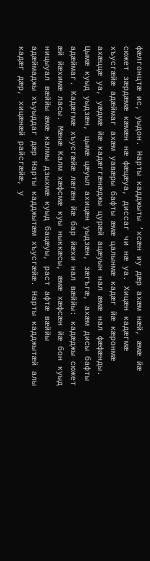фæлгонцтæ ис, уыдон. Нарты кадджыты ’хсæн иу дæр ахæм нæй, æмæ йæ сюжет зæрдæмæ кæмæн нæ фæцæуа, диссаг чи нæ уа. Хицæн кадæгмæ хъусгæйæ адæймаг ахæм уавæры бафты æмæ цалынмæ кадæг йæ кæронмæ ахæццæ уа, уæдмæ йæ кадæггæнæджы цурæй ацæуын нал æмæ нал фæфæнды. Цымæ куыд уыдзæн, цымæ цæуыл ахицæн уыдзæн, зæгъгæ, ахæм дисы бафты адæймаг. Кадæгмæ хъусгæйæ лæгæн йæ бар йæхи нал вæййы: кадæджы сюжет æй йæхимæ ласы. Мæнæ Калм хæфсмæ куы ныккæсы, æмæ хæфсæн йæ бон куыд ницыуал вæййы æмæ калмы дзыхмæ куыд бацæуы, раст афтæ вæййы адæймаджы хъуыддаг дæр Нарты кадджытæм хъусгæйæ. Нарты кадджытæй алы кадæг дæр, хицæнæй райсгæйæ, у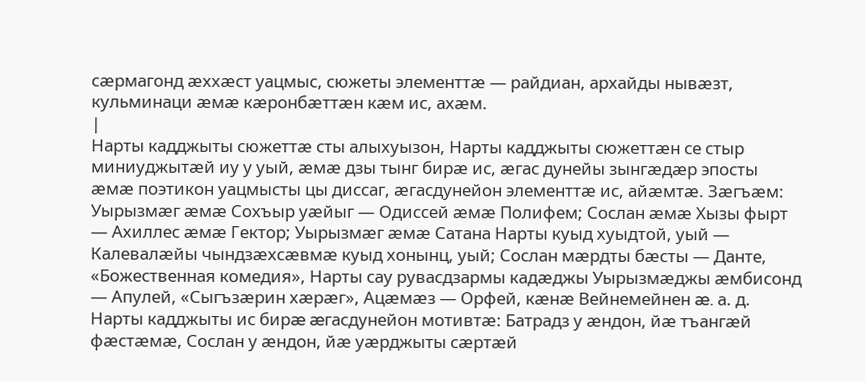сæрмагонд æххæст уацмыс, сюжеты элементтæ — райдиан, архайды нывæзт, кульминаци æмæ кæронбæттæн кæм ис, ахæм.
|
Нарты кадджыты сюжеттæ сты алыхуызон, Нарты кадджыты сюжеттæн се стыр миниуджытæй иу у уый, æмæ дзы тынг бирæ ис, æгас дунейы зынгæдæр эпосты æмæ поэтикон уацмысты цы диссаг, æгасдунейон элементтæ ис, айæмтæ. Зæгъæм: Уырызмæг æмæ Сохъыр уæйыг — Одиссей æмæ Полифем; Сослан æмæ Хызы фырт — Ахиллес æмæ Гектор; Уырызмæг æмæ Сатана Нарты куыд хуыдтой, уый — Калевалæйы чындзæхсæвмæ куыд хонынц, уый; Сослан мæрдты бæсты — Данте, «Божественная комедия», Нарты сау рувасдзармы кадæджы Уырызмæджы æмбисонд — Апулей, «Сыгъзæрин хæрæг», Ацæмæз — Орфей, кæнæ Вейнемейнен æ. а. д. Нарты кадджыты ис бирæ æгасдунейон мотивтæ: Батрадз у æндон, йæ тъангæй фæстæмæ, Сослан у æндон, йæ уæрджыты сæртæй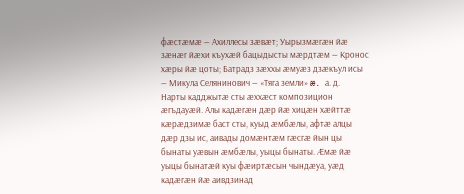фæстæмæ — Ахиллесы зæвæт; Уырызмæгæн йæ зæнæг йæхи къухæй бацыдысты мæрдтæм — Кронос хæры йæ цоты; Батрадз зæххы æмуæз дзæкъул исы — Микула Селянинович — «Тяга земли» æ. а. д.
Нарты кадджытæ сты æххæст композицион æгъдауæй. Алы кадæгæн дæр йæ хицæн хæйттæ кæрæдзимæ баст сты, куыд æмбæлы, афтæ алцы дæр дзы ис, аивады домæнтæм гæсгæ йын цы бынаты уæвын æмбæлы, уыцы бынаты. Æмæ йæ уыцы бынатæй куы фæиртæсын чындæуа, уæд кадæгæн йæ аивдзинад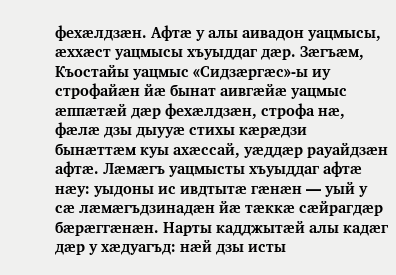фехæлдзæн. Афтæ у алы аивадон уацмысы, æххæст уацмысы хъуыддаг дæр. Зæгъæм, Къостайы уацмыс «Сидзæргæс»-ы иу строфайæн йæ бынат аивгæйæ уацмыс æппæтæй дæр фехæлдзæн, строфа нæ, фæлæ дзы дыууæ стихы кæрæдзи бынæттæм куы ахæссай, уæддæр рауайдзæн афтæ. Лæмæгъ уацмысты хъуыддаг афтæ нæу: уыдоны ис ивдтытæ гæнæн — уый у сæ лæмæгъдзинадæн йæ тæккæ сæйрагдæр бæрæггæнæн. Нарты кадджытæй алы кадæг дæр у хæдуагъд: нæй дзы исты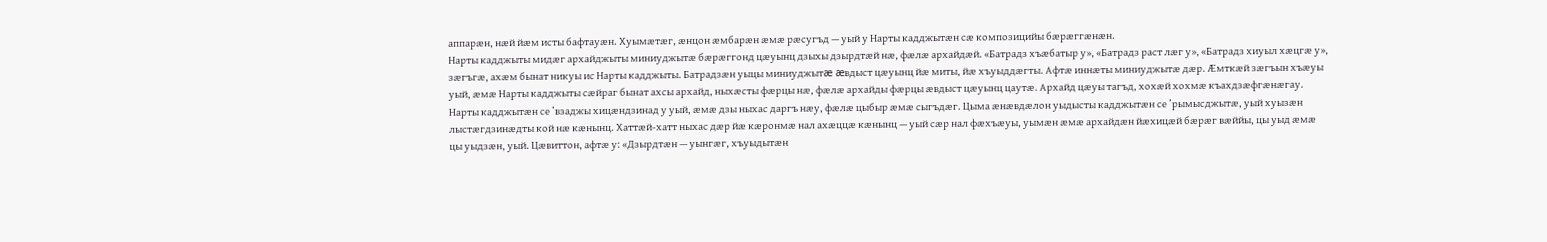аппарæн, нæй йæм исты бафтауæн. Хуымæтæг, æнцон æмбарæн æмæ рæсугъд — уый у Нарты кадджытæн сæ композицийы бæрæггæнæн.
Нарты кадджыты мидæг архайджыты миниуджытæ бæрæггонд цæуынц дзыхы дзырдтæй нæ, фæлæ архайдæй. «Батрадз хъæбатыр у», «Батрадз раст лæг у», «Батрадз хиуыл хæцгæ у», зæгъгæ, ахæм бынат никуы ис Нарты кадджыты. Батрадзæн уыцы миниуджытæ æвдыст цæуынц йæ миты, йæ хъуыддæгты. Афтæ иннæты миниуджытæ дæр. Æмткæй зæгъын хъæуы уый, æмæ Нарты кадджыты сæйраг бынат ахсы архайд, ныхæсты фæрцы нæ, фæлæ архайды фæрцы æвдыст цæуынц цаутæ. Архайд цæуы тагъд, хохæй хохмæ къахдзæфгæнæгау. Нарты кадджытæн се ’взаджы хицæндзинад у уый, æмæ дзы ныхас даргъ нæу, фæлæ цыбыр æмæ сыгъдæг. Цыма æнæвдæлон уыдысты кадджытæн се ’рымысджытæ, уый хуызæн лыстæгдзинæдты кой нæ кæнынц. Хаттæй-хатт ныхас дæр йæ кæронмæ нал ахæццæ кæнынц — уый сæр нал фæхъæуы, уымæн æмæ архайдæн йæхицæй бæрæг вæййы, цы уыд æмæ цы уыдзæн, уый. Цæвиттон, афтæ у: «Дзырдтæн — уынгæг, хъуыдытæн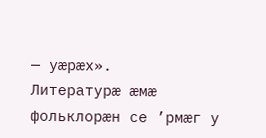— уæрæх».
Литературæ æмæ фольклорæн се ’рмæг у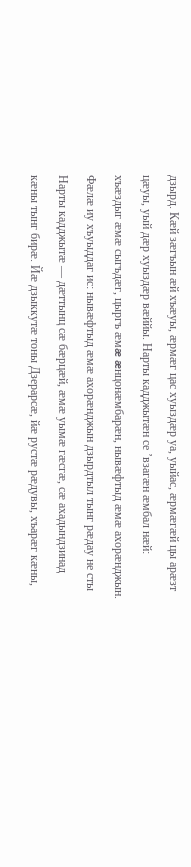дзырд. Кæй зæгъын æй хъæуы, æрмæг цас хуыздæр уа, уыйас, æрмæгæй цы арæзт цæуы, уый дæр хуыздæр вæййы. Нарты кадджытæн се ’взагæн æмбал нæй: хъæздыг æмæ сыгъдæг, цыргъ æмæ æнцонæмбарæн, нывæфтыд æмæ ахорæнджын. Фæлæ иу хъуыддаг ис: нывæфтыд æмæ ахорæнджын дзырдтыл тынг рæдау не сты Нарты кадджытæ — дæттынц сæ бæрцæй, æмæ уымæ гæсгæ, сæ ахадындзинад кæны тынг бирæ. Йæ дзыккутæ тоны Дзерарсæ, йæ рустæ рæдувы, хъарæг кæны,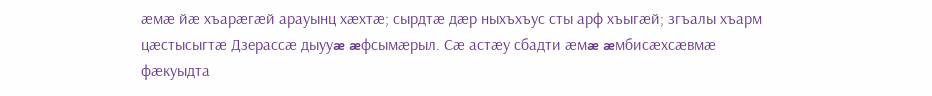æмæ йæ хъарæгæй арауынц хæхтæ; сырдтæ дæр ныхъхъус сты арф хъыгæй; згъалы хъарм цæстысыгтæ Дзерассæ дыууæ æфсымæрыл. Сæ астæу сбадти æмæ æмбисæхсæвмæ фæкуыдта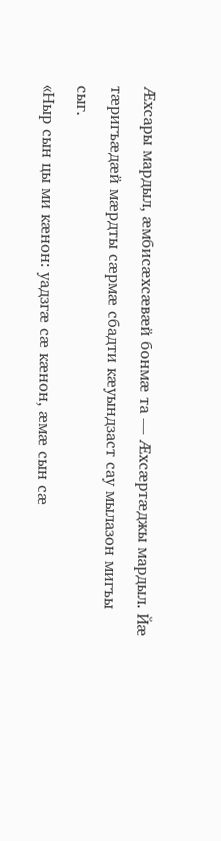Æхсары мардыл, æмбисæхсæвæй бонмæ та — Æхсæртæджы мардыл. Йæ тæригъæдæй мæрдты сæрмæ сбадти кæуындзаст сау мылазон мигъы сыг.
«Ныр сын цы ми кæнон: уадзгæ сæ кæнон, æмæ сын сæ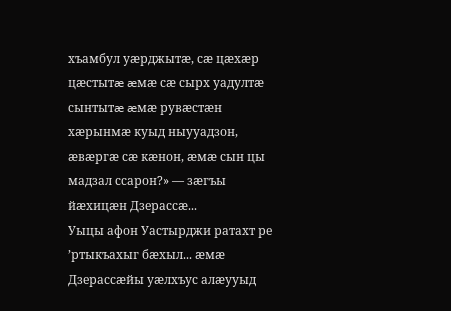хъамбул уæрджытæ, сæ цæхæр цæстытæ æмæ сæ сырх уадултæ сынтытæ æмæ рувæстæн хæрынмæ куыд ныууадзон, æвæргæ сæ кæнон, æмæ сын цы мадзал ссарон?» — зæгъы йæхицæн Дзерассæ...
Уыцы афон Уастырджи ратахт ре ’ртыкъахыг бæхыл... æмæ Дзерассæйы уæлхъус алæууыд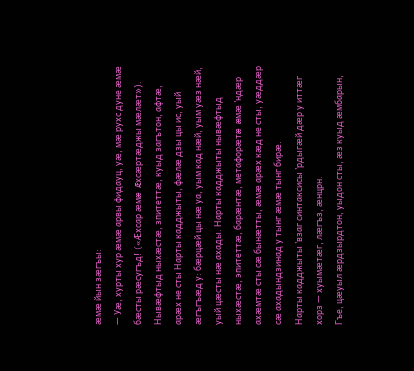æмæ йын зæгъы:
— Уæ, хурты хур æмæ арвы фидауц, уæ, мæ рухс дуне æмæ бæсты рæсугъд! («Æхсар æмæ Æхсæртæджы мæлæт»).
Нывæфтыд ныхæстæ, зпитеттæ, куыд загътон, афтæ, арæх не сты Нарты кадджыты, фæлæ дзы цы ис, уый æгъгъæд у: бæрцæй цы нæ уа, уым кад нæй, уым уæз нæй, уый цæсты нæ ахады. Нарты кадджыты нывæфтыд ныхæстæ, эпитеттæ, барæнтæ, метафорæтæ æмæ ’ндæр ахæмтæ сты сæ бынæтты, æмæ арæх кæд не сты, уæддæр сæ ахадындзинад у тынг æмæ тынг бирæ.
Нарты кадджыты ’взаг синтаксисы ’рдыгæй дæр у иттæг хорз — хуымæтæг, лæгъз, æнцрн.
Гъе, цæуыл æрдзырдтон, уыдон сты, æз куыд æмбарын,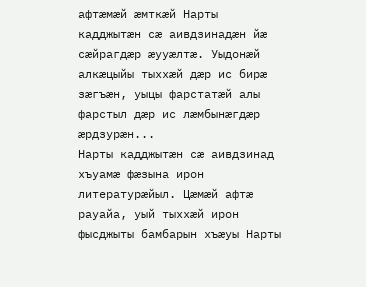афтæмæй æмткæй Нарты кадджытæн сæ аивдзинадæн йæ сæйрагдæр æууæлтæ. Уыдонæй алкæцыйы тыххæй дæр ис бирæ зæгъæн, уыцы фарстатæй алы фарстыл дæр ис лæмбынæгдæр æрдзурæн...
Нарты кадджытæн сæ аивдзинад хъуамæ фæзына ирон литературæйыл. Цæмæй афтæ рауайа, уый тыххæй ирон фысджыты бамбарын хъæуы Нарты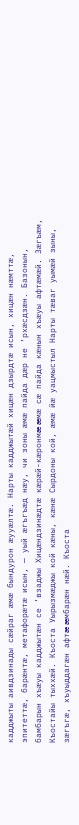кадджыты аивдзинады сæйраг æмæ бындурон æууæлтæ. Нарты кадджытæй хицæн дзырдтæ исын, хицæн нæмттæ, эпитеттæ, барæнтæ, метафорæтæ исын, — уый æгъгъæд нæу, чи зоны æмæ пайда дæр не ’рхæсдзæн. Базонын, бамбарын хъæуы кадджытæн се ’взаджы Хицæндзинæдтæ кæрæй-кæронмæ æмæ сæ пайда кæнын хъæуы афтæмæй. Зæгъæм, Къостайы тыххæй. Къоста Уырызмæджы кой кæны, кæнæ Сырдоны кой, æмæ йæ уацмыстыл Нарты тæваг уымæй зыны, зæгъгæ, хъуыддагæн афтæ æмбарæн нæй. Къоста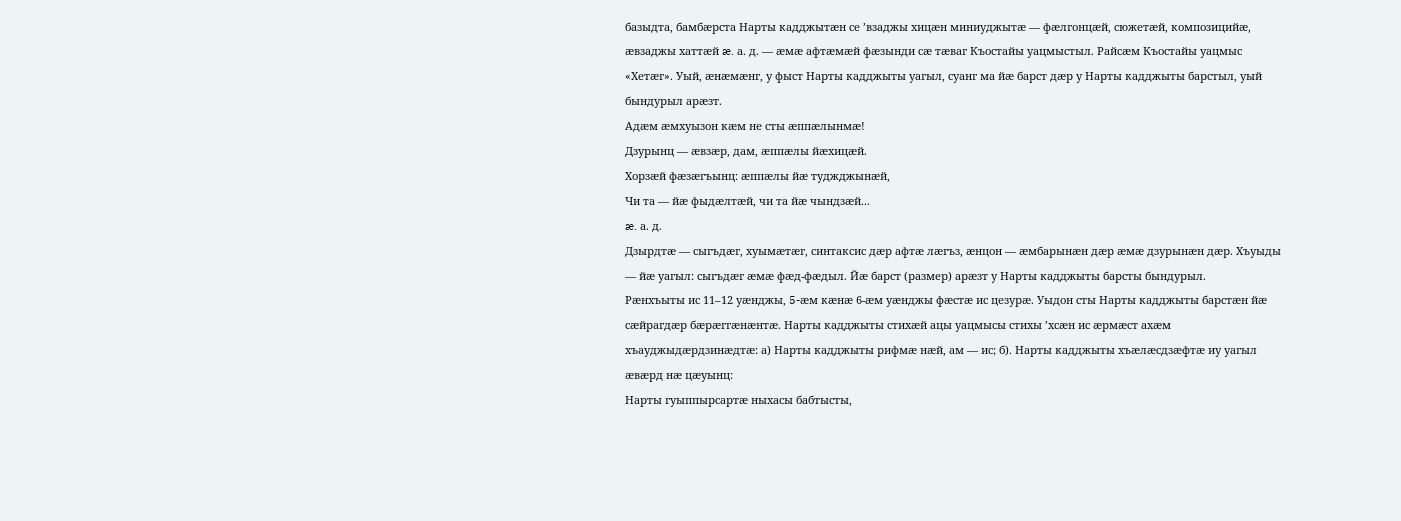базыдта, бамбæрста Нарты кадджытæн се ’взаджы хицæн миниуджытæ — фæлгонцæй, сюжетæй, композицийæ, æвзаджы хаттæй æ. а. д. — æмæ афтæмæй фæзынди сæ тæваг Къостайы уацмыстыл. Райсæм Къостайы уацмыс «Хетæг». Уый, æнæмæнг, у фыст Нарты кадджыты уагыл, суанг ма йæ барст дæр у Нарты кадджыты барстыл, уый бындурыл арæзт.
Адæм æмхуызон кæм не сты æппæлынмæ!
Дзурынц — æвзæр, дам, æппæлы йæхицæй.
Хорзæй фæзæгъынц: æппæлы йæ туджджынæй,
Чи та — йæ фыдæлтæй, чи та йæ чындзæй...
æ. а. д.
Дзырдтæ — сыгъдæг, хуымæтæг, синтаксис дæр афтæ лæгъз, æнцон — æмбарынæн дæр æмæ дзурынæн дæр. Хъуыды — йæ уагыл: сыгъдæг æмæ фæд-фæдыл. Йæ барст (размер) арæзт у Нарты кадджыты барсты бындурыл.
Рæнхъыты ис 11–12 уæнджы, 5-æм кæнæ 6-æм уæнджы фæстæ ис цезурæ. Уыдон сты Нарты кадджыты барстæн йæ сæйрагдæр бæрæггæнæнтæ. Нарты кадджыты стихæй ацы уацмысы стихы ’хсæн ис æрмæст ахæм хъауджыдæрдзинæдтæ: а) Нарты кадджыты рифмæ нæй, ам — ис; б). Нарты кадджыты хъæлæсдзæфтæ иу уагыл æвæрд нæ цæуынц:
Нарты гуыппырсартæ ныхасы бабтысты,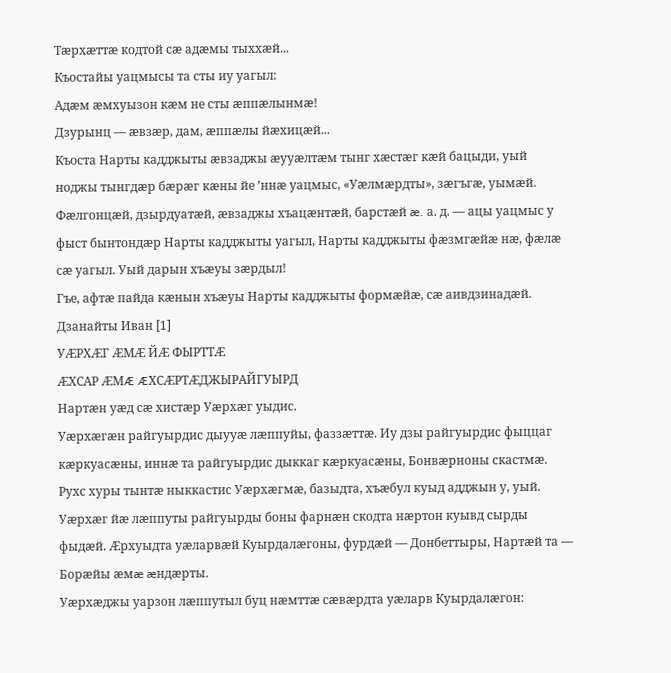Тæрхæттæ кодтой сæ адæмы тыххæй...
Къостайы уацмысы та сты иу уагыл:
Адæм æмхуызон кæм не сты æппæлынмæ!
Дзурынц — æвзæр, дам, æппæлы йæхицæй...
Къоста Нарты кадджыты æвзаджы æууæлтæм тынг хæстæг кæй бацыди, уый ноджы тынгдæр бæрæг кæны йе ’ннæ уацмыс, «Уæлмæрдты», зæгъгæ, уымæй. Фæлгонцæй, дзырдуатæй, æвзаджы хъацæнтæй, барстæй æ. а. д. — ацы уацмыс у фыст бынтондæр Нарты кадджыты уагыл, Нарты кадджыты фæзмгæйæ нæ, фæлæ сæ уагыл. Уый дарын хъæуы зæрдыл!
Гъе, афтæ пайда кæнын хъæуы Нарты кадджыты формæйæ, сæ аивдзинадæй.
Дзанайты Иван [1]
УÆРХÆГ ÆМÆ ЙÆ ФЫРТТÆ
ÆХСАР ÆМÆ ÆХСÆРТÆДЖЫРАЙГУЫРД
Нартæн уæд сæ хистæр Уæрхæг уыдис.
Уæрхæгæн райгуырдис дыууæ лæппуйы, фаззæттæ. Иу дзы райгуырдис фыццаг кæркуасæны, иннæ та райгуырдис дыккаг кæркуасæны, Бонвæрноны скастмæ.
Рухс хуры тынтæ ныккастис Уæрхæгмæ, базыдта, хъæбул куыд адджын у, уый. Уæрхæг йæ лæппуты райгуырды боны фарнæн скодта нæртон куывд сырды фыдæй. Æрхуыдта уæларвæй Куырдалæгоны, фурдæй — Донбеттыры, Нартæй та — Борæйы æмæ æндæрты.
Уæрхæджы уарзон лæппутыл буц нæмттæ сæвæрдта уæларв Куырдалæгон: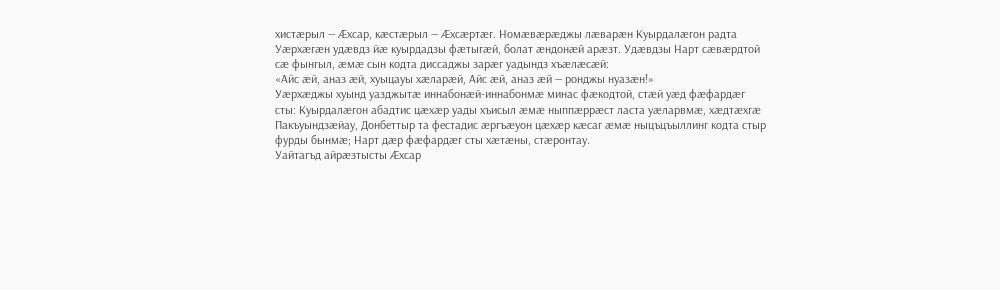хистæрыл — Æхсар, кæстæрыл — Æхсæртæг. Номæвæрæджы лæварæн Куырдалæгон радта Уæрхæгæн удæвдз йæ куырдадзы фæтыгæй, болат æндонæй арæзт. Удæвдзы Нарт сæвæрдтой сæ фынгыл, æмæ сын кодта диссаджы зарæг уадындз хъæлæсæй:
«Айс æй, аназ æй, хуыцауы хæларæй, Айс æй, аназ æй — ронджы нуазæн!»
Уæрхæджы хуынд уазджытæ иннабонæй-иннабонмæ минас фæкодтой, стæй уæд фæфардæг сты: Куырдалæгон абадтис цæхæр уады хъисыл æмæ ныппæррæст ласта уæларвмæ, хæдтæхгæ Пакъуындзæйау, Донбеттыр та фестадис æргъæуон цæхæр кæсаг æмæ ныцъцъыллинг кодта стыр фурды бынмæ; Нарт дæр фæфардæг сты хæтæны, стæронтау.
Уайтагъд айрæзтысты Æхсар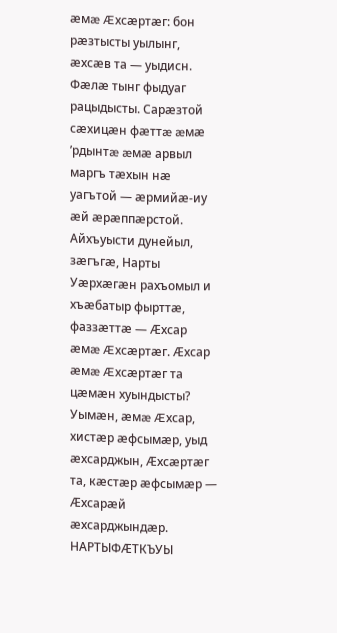æмæ Æхсæртæг: бон рæзтысты уылынг, æхсæв та — уыдисн. Фæлæ тынг фыдуаг рацыдысты. Сарæзтой сæхицæн фæттæ æмæ ’рдынтæ æмæ арвыл маргъ тæхын нæ уагътой — æрмийæ-иу æй æрæппæрстой.
Айхъуысти дунейыл, зæгъгæ, Нарты Уæрхæгæн рахъомыл и хъæбатыр фырттæ, фаззæттæ — Æхсар æмæ Æхсæртæг. Æхсар æмæ Æхсæртæг та цæмæн хуындысты? Уымæн, æмæ Æхсар, хистæр æфсымæр, уыд æхсарджын, Æхсæртæг та, кæстæр æфсымæр — Æхсарæй æхсарджындæр.
НАРТЫФÆТКЪУЫ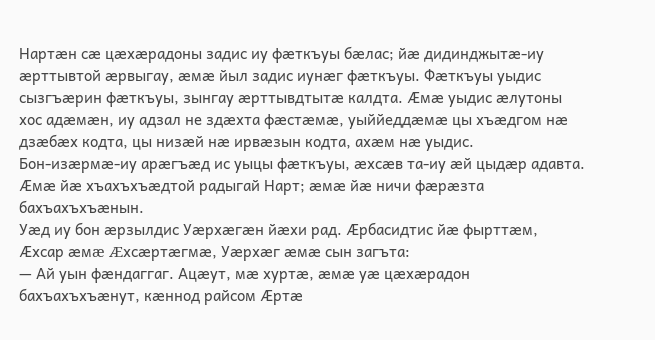Нартæн сæ цæхæрадоны задис иу фæткъуы бæлас; йæ дидинджытæ-иу æрттывтой æрвыгау, æмæ йыл задис иунæг фæткъуы. Фæткъуы уыдис сызгъæрин фæткъуы, зынгау æрттывдтытæ калдта. Æмæ уыдис æлутоны хос адæмæн, иу адзал не здæхта фæстæмæ, уыййеддæмæ цы хъæдгом нæ дзæбæх кодта, цы низæй нæ ирвæзын кодта, ахæм нæ уыдис.
Бон-изæрмæ-иу арæгъæд ис уыцы фæткъуы, æхсæв та-иу æй цыдæр адавта. Æмæ йæ хъахъхъæдтой радыгай Нарт; æмæ йæ ничи фæрæзта бахъахъхъæнын.
Уæд иу бон æрзылдис Уæрхæгæн йæхи рад. Æрбасидтис йæ фырттæм, Æхсар æмæ Æхсæртæгмæ, Уæрхæг æмæ сын загъта:
— Ай уын фæндаггаг. Ацæут, мæ хуртæ, æмæ уæ цæхæрадон бахъахъхъæнут, кæннод райсом Æртæ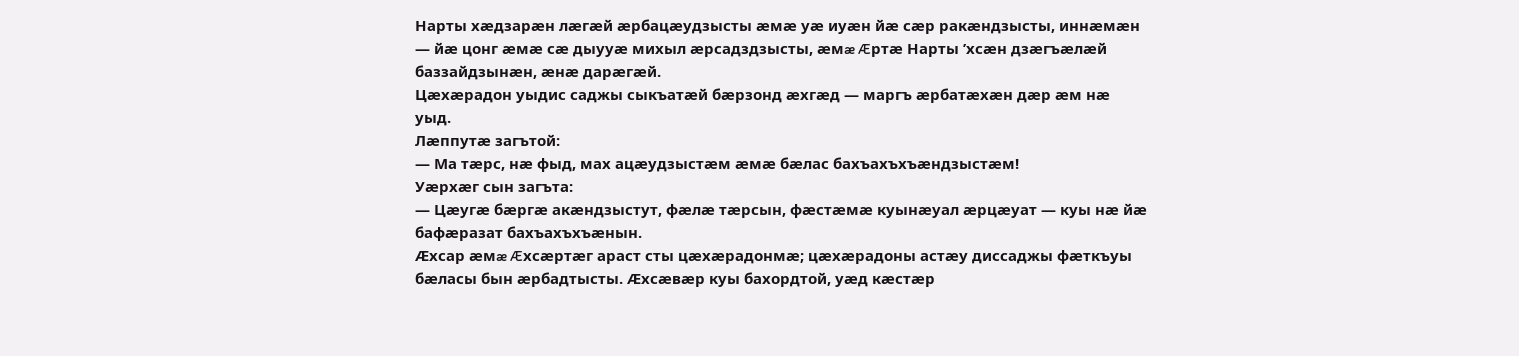Нарты хæдзарæн лæгæй æрбацæудзысты æмæ уæ иуæн йæ сæр ракæндзысты, иннæмæн — йæ цонг æмæ сæ дыууæ михыл æрсадздзысты, æмæ Æртæ Нарты ’хсæн дзæгъæлæй баззайдзынæн, æнæ дарæгæй.
Цæхæрадон уыдис саджы сыкъатæй бæрзонд æхгæд — маргъ æрбатæхæн дæр æм нæ уыд.
Лæппутæ загътой:
— Ма тæрс, нæ фыд, мах ацæудзыстæм æмæ бæлас бахъахъхъæндзыстæм!
Уæрхæг сын загъта:
— Цæугæ бæргæ акæндзыстут, фæлæ тæрсын, фæстæмæ куынæуал æрцæуат — куы нæ йæ бафæразат бахъахъхъæнын.
Æхсар æмæ Æхсæртæг араст сты цæхæрадонмæ; цæхæрадоны астæу диссаджы фæткъуы бæласы бын æрбадтысты. Æхсæвæр куы бахордтой, уæд кæстæр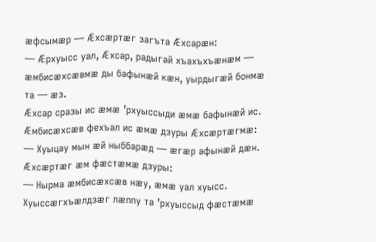æфсымæр — Æхсæртæг загъта Æхсарæн:
— Æрхуысс уал, Æхсар, радыгай хъахъхъæнæм — æмбисæхсæвмæ ды бафынæй кæн, уырдыгæй бонмæ та — æз.
Æхсар сразы ис æмæ ’рхуыссыди æмæ бафынæй ис. Æмбисæхсæв фехъал ис æмæ дзуры Æхсæртæгмæ:
— Хуыцау мын æй ныббарæд — æгæр афынæй дæн.
Æхсæртæг æм фæстæмæ дзуры:
— Нырма æмбисæхсæв нæу, æмæ уал хуысс.
Хуыссæгхъæлдзæг лæппу та ’рхуыссыд фæстæмæ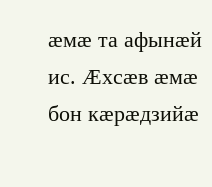æмæ та афынæй ис. Æхсæв æмæ бон кæрæдзийæ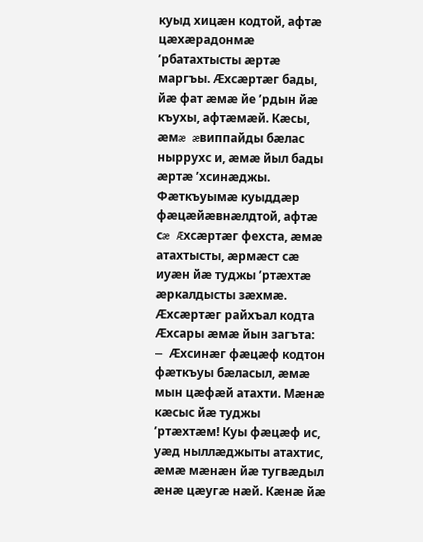куыд хицæн кодтой, афтæ цæхæрадонмæ ’рбатахтысты æртæ маргъы. Æхсæртæг бады, йæ фат æмæ йе ’рдын йæ къухы, афтæмæй. Кæсы, æмæ æвиппайды бæлас ныррухс и, æмæ йыл бады æртæ ’хсинæджы. Фæткъуымæ куыддæр фæцæйæвнæлдтой, афтæ сæ Æхсæртæг фехста, æмæ атахтысты, æрмæст сæ иуæн йæ туджы ’ртæхтæ æркалдысты зæхмæ. Æхсæртæг райхъал кодта Æхсары æмæ йын загъта:
— Æхсинæг фæцæф кодтон фæткъуы бæласыл, æмæ мын цæфæй атахти. Мæнæ кæсыс йæ туджы ’ртæхтæм! Куы фæцæф ис, уæд ныллæджыты атахтис, æмæ мæнæн йæ тугвæдыл æнæ цæугæ нæй. Кæнæ йæ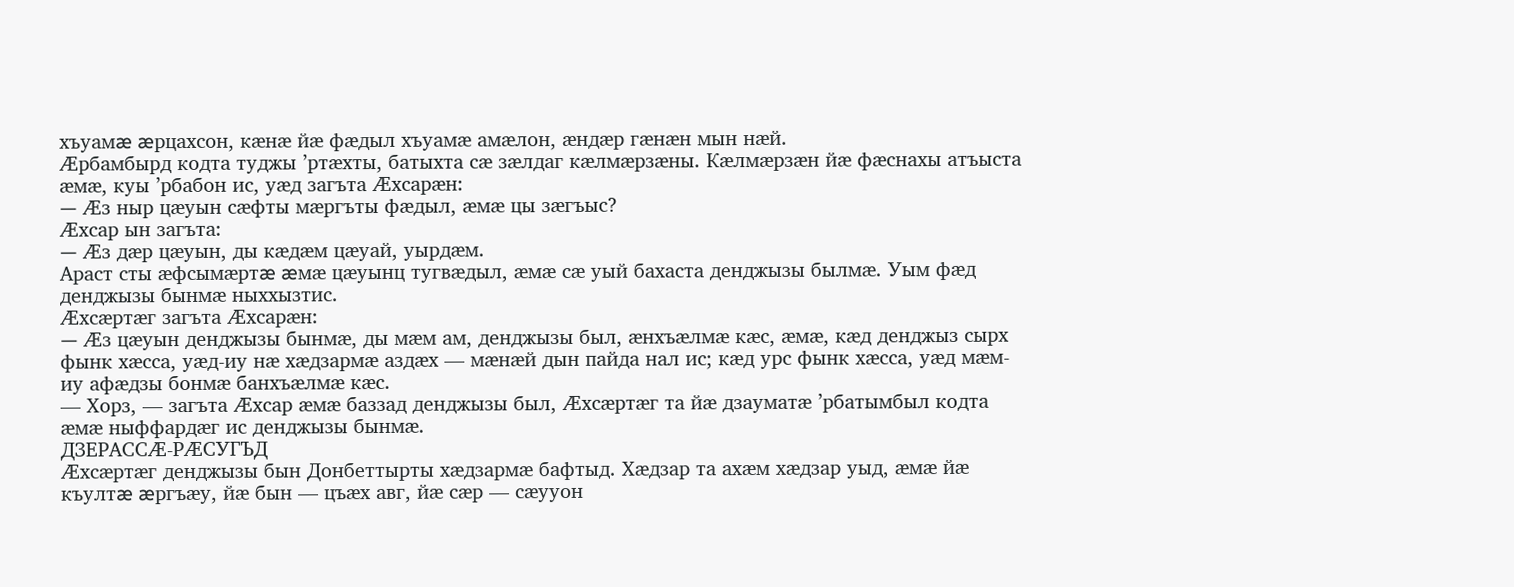хъуамæ æрцахсон, кæнæ йæ фæдыл хъуамæ амæлон, æндæр гæнæн мын нæй.
Æрбамбырд кодта туджы ’ртæхты, батыхта сæ зæлдаг кæлмæрзæны. Кæлмæрзæн йæ фæснахы атъыста æмæ, куы ’рбабон ис, уæд загъта Æхсарæн:
— Æз ныр цæуын сæфты мæргъты фæдыл, æмæ цы зæгъыс?
Æхсар ын загъта:
— Æз дæр цæуын, ды кæдæм цæуай, уырдæм.
Араст сты æфсымæртæ æмæ цæуынц тугвæдыл, æмæ сæ уый бахаста денджызы былмæ. Уым фæд денджызы бынмæ ныххызтис.
Æхсæртæг загъта Æхсарæн:
— Æз цæуын денджызы бынмæ, ды мæм ам, денджызы был, æнхъæлмæ кæс, æмæ, кæд денджыз сырх фынк хæсса, уæд-иу нæ хæдзармæ аздæх — мæнæй дын пайда нал ис; кæд урс фынк хæсса, уæд мæм-иу афæдзы бонмæ банхъæлмæ кæс.
— Хорз, — загъта Æхсар æмæ баззад денджызы был, Æхсæртæг та йæ дзауматæ ’рбатымбыл кодта æмæ ныффардæг ис денджызы бынмæ.
ДЗЕРАССÆ-РÆСУГЪД
Æхсæртæг денджызы бын Донбеттырты хæдзармæ бафтыд. Хæдзар та ахæм хæдзар уыд, æмæ йæ къултæ æргъæу, йæ бын — цъæх авг, йæ сæр — сæууон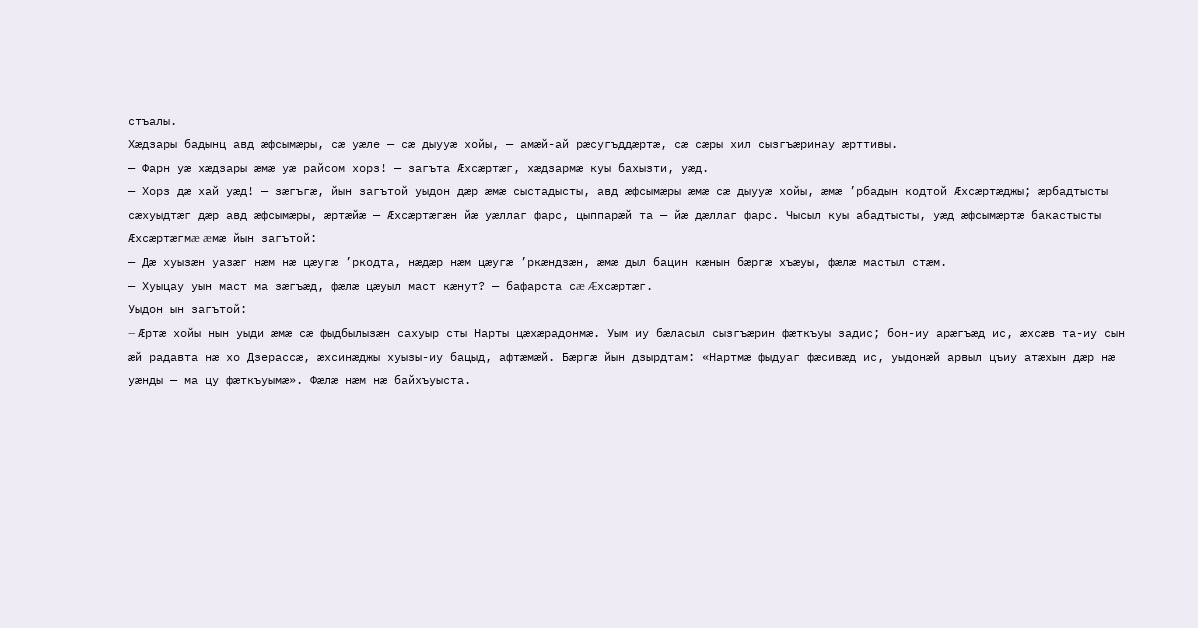стъалы.
Хæдзары бадынц авд æфсымæры, сæ уæле — сæ дыууæ хойы, — амæй-ай рæсугъддæртæ, сæ сæры хил сызгъæринау æрттивы.
— Фарн уæ хæдзары æмæ уæ райсом хорз! — загъта Æхсæртæг, хæдзармæ куы бахызти, уæд.
— Хорз дæ хай уæд! — зæгъгæ, йын загътой уыдон дæр æмæ сыстадысты, авд æфсымæры æмæ сæ дыууæ хойы, æмæ ’рбадын кодтой Æхсæртæджы; æрбадтысты сæхуыдтæг дæр авд æфсымæры, æртæйæ — Æхсæртæгæн йæ уæллаг фарс, цыппарæй та — йæ дæллаг фарс. Чысыл куы абадтысты, уæд æфсымæртæ бакастысты Æхсæртæгмæ æмæ йын загътой:
— Дæ хуызæн уазæг нæм нæ цæугæ ’ркодта, нæдæр нæм цæугæ ’ркæндзæн, æмæ дыл бацин кæнын бæргæ хъæуы, фæлæ мастыл стæм.
— Хуыцау уын маст ма зæгъæд, фæлæ цæуыл маст кæнут? — бафарста сæ Æхсæртæг.
Уыдон ын загътой:
— Æртæ хойы нын уыди æмæ сæ фыдбылызæн сахуыр сты Нарты цæхæрадонмæ. Уым иу бæласыл сызгъæрин фæткъуы задис; бон-иу арæгъæд ис, æхсæв та-иу сын æй радавта нæ хо Дзерассæ, æхсинæджы хуызы-иу бацыд, афтæмæй. Бæргæ йын дзырдтам: «Нартмæ фыдуаг фæсивæд ис, уыдонæй арвыл цъиу атæхын дæр нæ уæнды — ма цу фæткъуымæ». Фæлæ нæм нæ байхъуыста.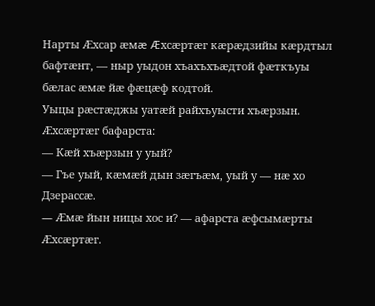Нарты Æхсар æмæ Æхсæртæг кæрæдзийы кæрдтыл бафтæнт, — ныр уыдон хъахъхъæдтой фæткъуы бæлас æмæ йæ фæцæф кодтой.
Уыцы рæстæджы уатæй райхъуысти хъæрзын. Æхсæртæг бафарста:
— Кæй хъæрзын у уый?
— Гъе уый, кæмæй дын зæгъæм, уый у — нæ хо Дзерассæ.
— Æмæ йын ницы хос и? — афарста æфсымæрты Æхсæртæг.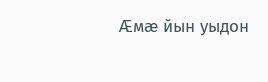Æмæ йын уыдон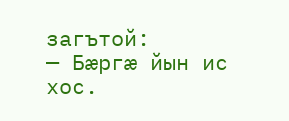загътой:
— Бæргæ йын ис хос.